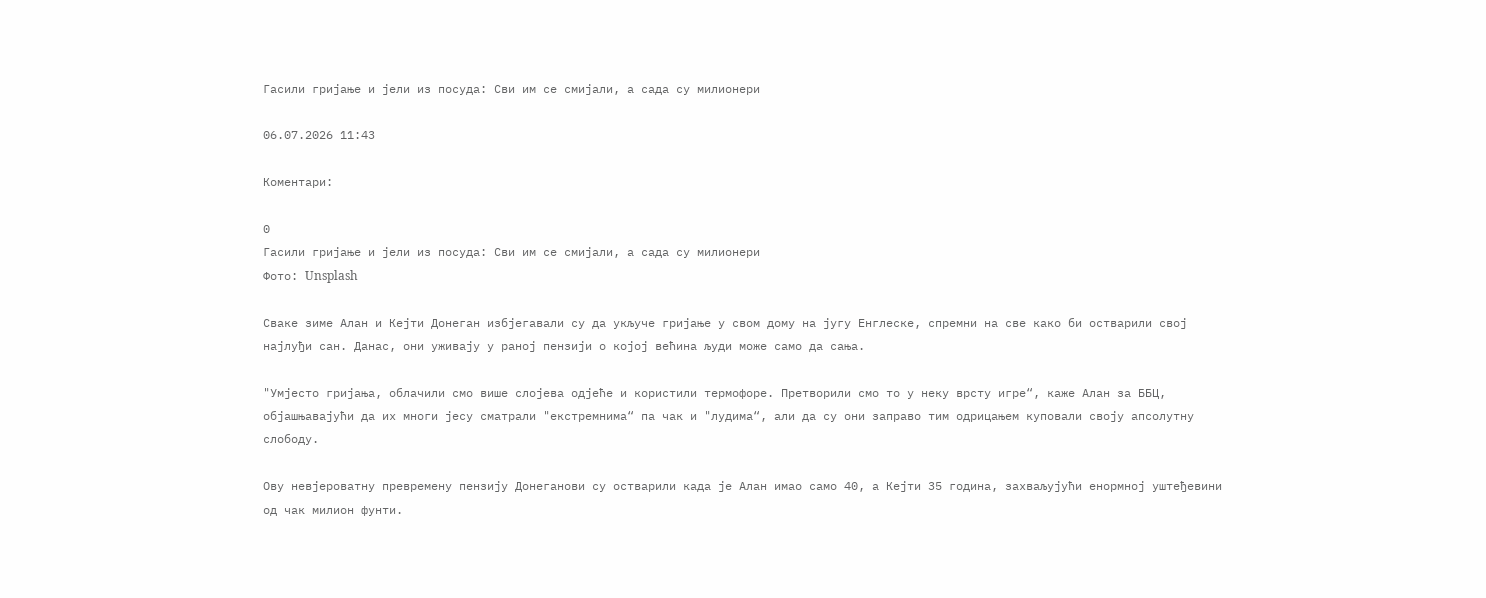Гасили гријање и јели из посуда: Сви им се смијали, а сада су милионери

06.07.2026 11:43

Коментари:

0
Гасили гријање и јели из посуда: Сви им се смијали, а сада су милионери
Фото: Unsplash

Сваке зиме Алан и Кејти Донеган избјегавали су да укључе гријање у свом дому на југу Енглеске, спремни на све како би остварили свој најлуђи сан. Данас, они уживају у раној пензији о којој већина људи може само да сања.

"Умјесто гријања, облачили смо више слојева одјеће и користили термофоре. Претворили смо то у неку врсту игре“, каже Алан за ББЦ, објашњавајући да их многи јесу сматрали "екстремнима“ па чак и "лудима“, али да су они заправо тим одрицањем куповали своју апсолутну слободу.

Ову невјероватну превремену пензију Донеганови су остварили када је Алан имао само 40, а Кејти 35 година, захваљујући енормној уштеђевини од чак милион фунти.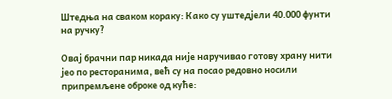Штедња на сваком кораку: Како су уштедјели 40.000 фунти на ручку?

Овај брачни пар никада није наручивао готову храну нити јео по ресторанима, већ су на посао редовно носили припремљене оброке од куће: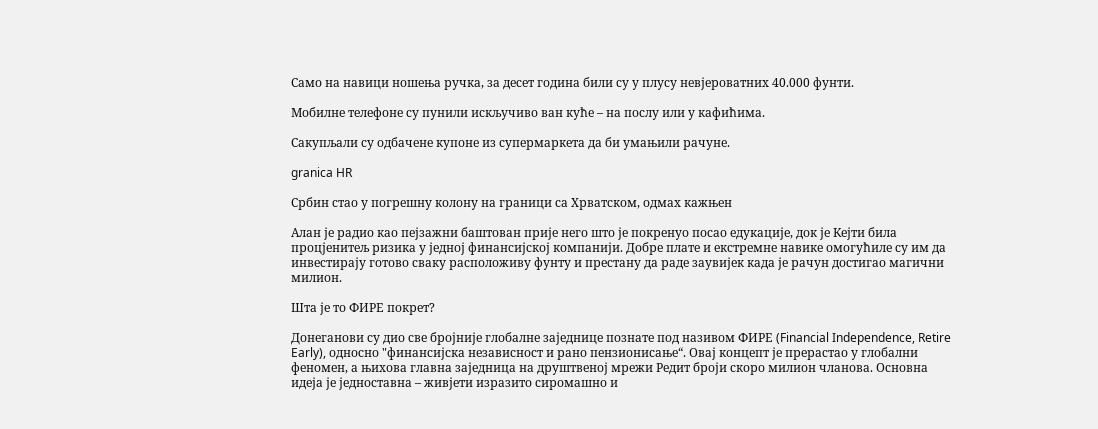Само на навици ношења ручка, за десет година били су у плусу невјероватних 40.000 фунти.

Мобилне телефоне су пунили искључиво ван куће – на послу или у кафићима.

Сакупљали су одбачене купоне из супермаркета да би умањили рачуне.

granica HR

Србин стао у погрешну колону на граници са Хрватском, одмах кажњен

Алан је радио као пејзажни баштован прије него што је покренуо посао едукације, док је Кејти била процјенитељ ризика у једној финансијској компанији. Добре плате и екстремне навике омогућиле су им да инвестирају готово сваку расположиву фунту и престану да раде заувијек када је рачун достигао магични милион.

Шта је то ФИРЕ покрет?

Донеганови су дио све бројније глобалне заједнице познате под називом ФИРЕ (Financial Independence, Retire Early), односно "финансијска независност и рано пензионисање“. Овај концепт је прерастао у глобални феномен, а њихова главна заједница на друштвеној мрежи Редит броји скоро милион чланова. Основна идеја је једноставна – живјети изразито сиромашно и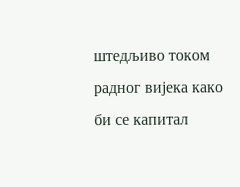штедљиво током радног вијека како би се капитал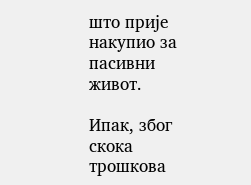што прије накупио за пасивни живот.

Ипак, због скока трошкова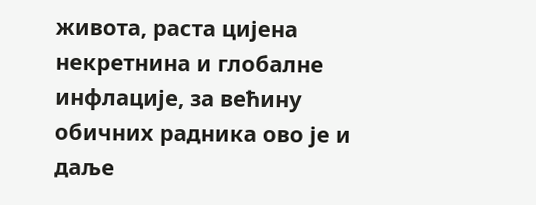живота, раста цијена некретнина и глобалне инфлације, за већину обичних радника ово је и даље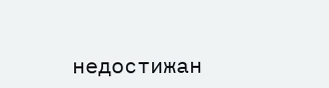недостижан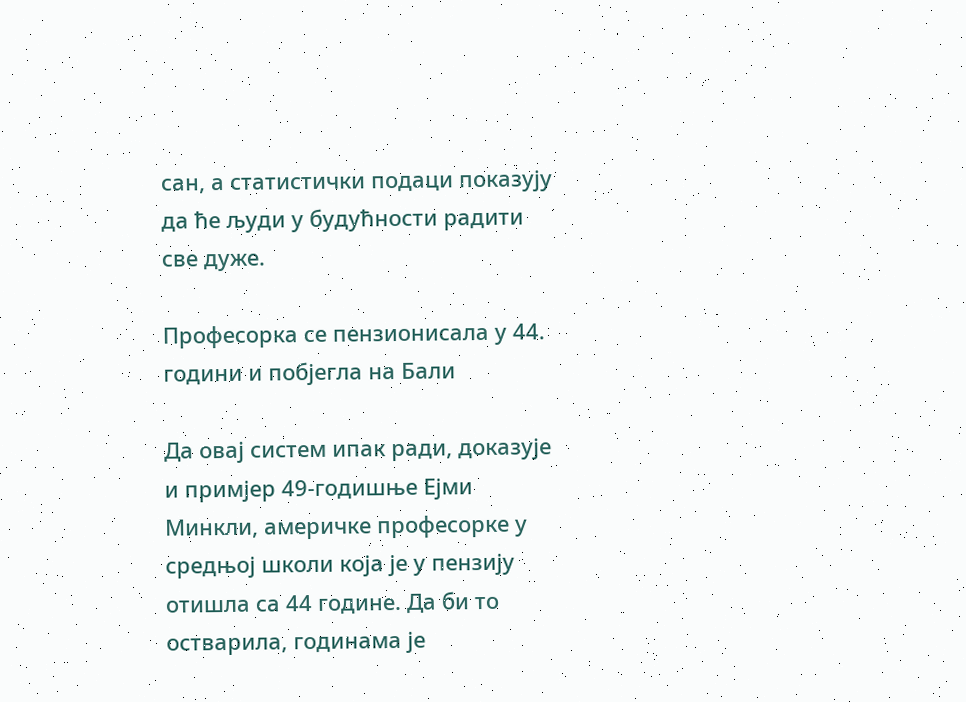сан, а статистички подаци показују да ће људи у будућности радити све дуже.

Професорка се пензионисала у 44. години и побјегла на Бали

Да овај систем ипак ради, доказује и примјер 49-годишње Ејми Минкли, америчке професорке у средњој школи која је у пензију отишла са 44 године. Да би то остварила, годинама је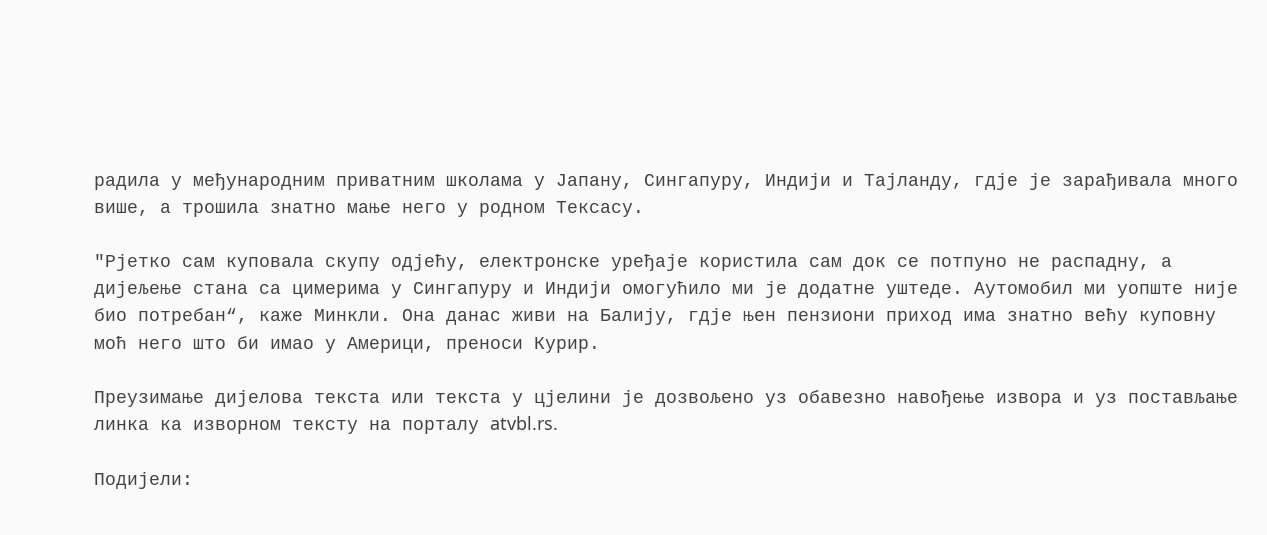радила у међународним приватним школама у Јапану, Сингапуру, Индији и Тајланду, гдје је зарађивала много више, а трошила знатно мање него у родном Тексасу.

"Рјетко сам куповала скупу одјећу, електронске уређаје користила сам док се потпуно не распадну, а дијељење стана са цимерима у Сингапуру и Индији омогућило ми је додатне уштеде. Аутомобил ми уопште није био потребан“, каже Минкли. Она данас живи на Балију, гдје њен пензиони приход има знатно већу куповну моћ него што би имао у Америци, преноси Курир.

Преузимање дијелова текста или текста у цјелини је дозвољено уз обавезно навођење извора и уз постављање линка ка изворном тексту на порталу atvbl.rs.

Подијели: